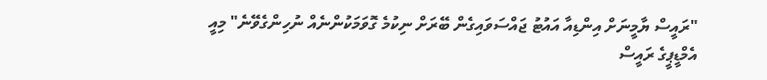"ރައީސް ޔާމީނަށް އިންޑިއާ އައުޓު ޖައްސަވައިގެން ބޭރަށް ނިކުމެ ގޮވަމަކުންނެއް ނުހިންގެވޭނެ" މިއީ އެމްޑީޕީގެ ރައީސް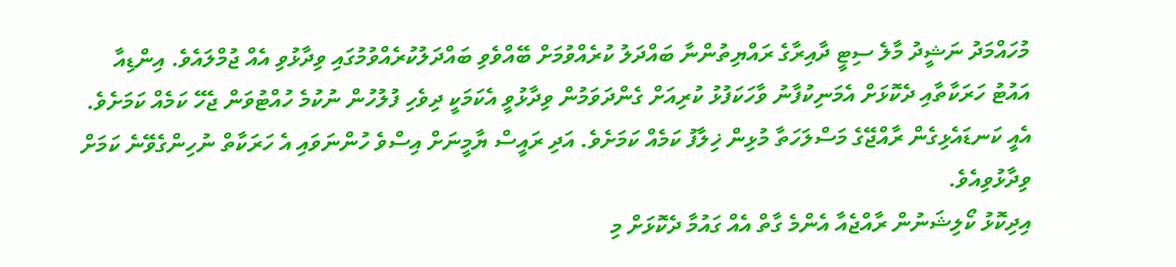މުހައްމަދު ނަޝީދު މާލެ ސިޓީ ދާއިރާގެ ރައްޔިތުންނާ ބައްދަލު ކުރެއްވުމަށް ބޭއްވެވި ބައްދަލުކުރެއްވުމުގައި ވިދާޅުވި އެއް ޖުމްލައެވެ. އިންޑިއާ އައުޓު ހަރަކާތާއި ދެކޮޅަށް އެމަނިކުފާނު ވާހަކަފުޅު ކުރިއަށް ގެންދަވަމުން ވިދާޅުވީ އެކަމަކީ ދިވެހި ފުލުހުން ނުކުމެ ހުއްޓުވަން ޖެހޭ ކަމެއް ކަމަށެވެ. އެއީ ކަނޑައެޅިގެން ރާއްޖޭގެ މަސްލަހަތާ މުޅިން ޚިލާފު ކަމެއް ކަމަށެވެ. އަދި ރައީސް ޔާމީނަށް އިސްވެ ހުންނަވައި އެ ހަރަކާތް ނުހިންގެވޭނެ ކަމަށް ވިދާޅުވިއެވެ.
އިދިކޮޅު ކޯލިޝަނުން ރާއްޖެއާ އެންމެ ގާތް އެއް ގައުމާ ދެކޮޅަށް މި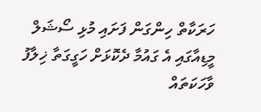ހަރަކާތް ހިންގަން ފަށައި މުޅި ސޯޝަލް މީޑިއާގައި އެ ގައުމާ ދެކޮޅަށް ހަގީގަތާ ޚިލާފު ވާހަކަތައް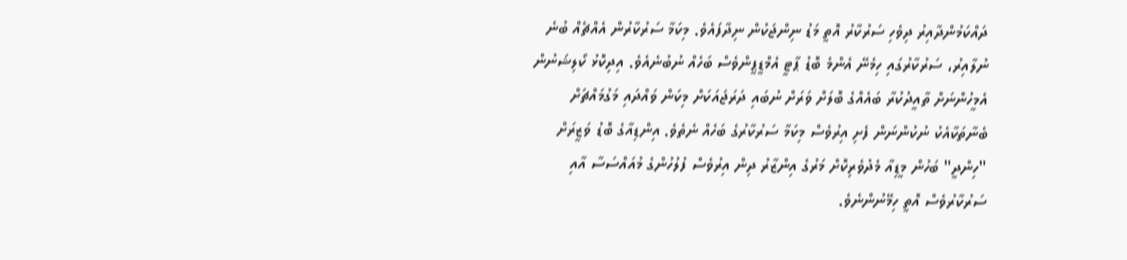ދައްކަމުންދާއިރު ދިވެހި ސަރުކާރު އޮތީ މަޑު ނިންޖަކުން ނިދާފައެވެ. މިކަމާ ސަރުކާރުން އެއްޗެއް ބުނެ ނުލާއިރު، ސަރުކާރުގައި ހިމެނޭ އެންމެ ބޮޑު ޕާޓީ އެމްޑީޕީންވެސް ބަހެއް ނުބުނެއެވެ. އިދިކޮޅު ކޯލިޝަނުން އެމީހުންނަށް ތާއީދުކުރާ ބައެއްގެ ބޮލަށް ވަރަށް ނުބައި ދަރަޖައަކަށް މިކަން ވައްދައި މަގުމައްޗަށް ބެނާތަކާއެކު ނުކުންނަން ފެށި އިރުވެސް މިކަމާ ސަރުކާރުގެ ބަހެއް ނެތެވެ. އިންޑިއާގެ ބޮޑު ވަޒީރަށް "ހިންދީ" ބަހުން މީޑިއާ މެދުވެރިކޮށް މަރުގެ އިންޒާރު ދިން އިރުވެސް ފުލުހުންގެ މުއައްސަސާ އާއި ސަރުކާރުވެސް އޮތީ ހިމޭނުންނެވެ.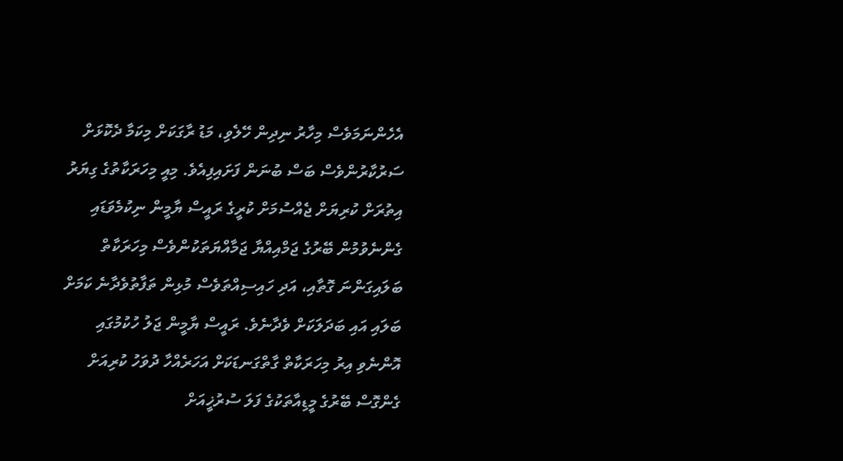އެހެންނަމަވެސް މިހާރު ނިދިން ހޭލެވި، މަޑު ރާގަކަށް މިކަމާ ދެކޮޅަށް ސަރުކާރުންވެސް ބަސް ބުނަން ފަށައިފިއެވެ. މިއީ މިހަރަކާތުގެ ގިޔަރު އިތުރަށް ކުރިޔަށް ޖެއްސުމަށް ކުރީގެ ރައީސް ޔާމީން ނިކުމެވަޑައި ގެންނެވުމުން ބޭރުގެ ޖަމްއިއްޔާ ޖަމާއްޔަތަކުންވެސް މިހަރަކާތް ބަލައިގަންނަ ގޮތާއި، އަދި ހައިސިއްތަވެސް މުޅިން ތަފާތުވެދާނެ ކަމަށް ބަލައި އައި ބަދަލަކަށް ވެދާނެވެ. ރައީސް ޔާމީން ޖަލު ހުކުމުގައި އޮންނެވި އިރު މިހަރަކާތް ގާތްގަނޑަކަށް އަހަރެއްހާ ދުވަހު ކުރިއަށް ގެންގޮސް ބޭރުގެ މީޑިއާތަކުގެ ފަލަ ސުރުޚީއަށް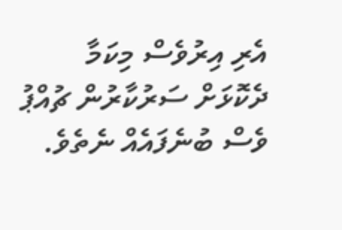އެރި އިރުވެސް މިކަމާ ދެކޮޅަށް ސަރުކާރުން ޗުއްޕު ވެސް ބުނެފައެއް ނެތެވެ.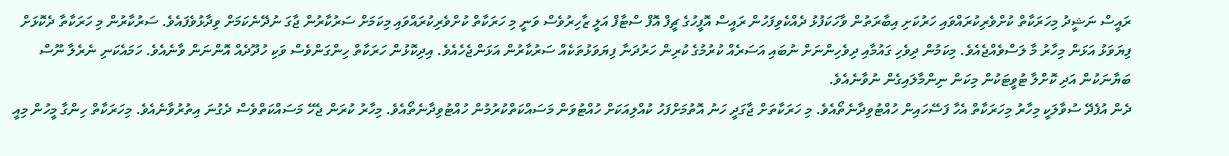ރައީސް ނަޝީދު މިހަރަކާތް ކުށްވެރިކުރައްވައި ހަރުކަށި އިބާރަތުން ވާހަކަފުޅު ދެއްކެވިފަހުން ރައީސް އޮފީހުގެ ޗީފް އޮފް ސްޓާފް އަލީ ޒާހިރުވެސް ވަނީ މި ހަރަކާތް ކުށްވެރިކުރައްވައި މިކަމަށް ސަރުކާރުން ޖާގަ ނުދޭނެކަމަށް ވިދާޅުވެފައެވެ. ސަރުކާރުން މި ހަރަކާތާ ދެކޮޅަށް ފިޔަވަޅު އަޅަން މިހާރު މާ ލަސްވެއްޖެއެވެ. މިކަމުން ދިވެހި ގައުމާއި ދިވެހިންނަށް ނުބައި އަސަރެއް ކުރުމުގެ ކުރިން ހަރުދަނާ ފިޔަވަޅުތަކެއް ސަރުކާރުން އަޅަންޖެހެއެވެ. އިދިކޮޅުން ހަރަކާތް ހިންގަންވެސް ވަކި ހުދޫދެއް އޮންނަން ވާނެއެވެ. ހަމައެކަނި ނެރެލާ ނޫސް ބަޔާނަކުން އަދި ކޮށްލާ ޓުވީޓަކުން މިކަން ނިންމާލައިގެން ނުވާނެއެވެ.
ދެން އުފެދޭ ސުވާލަކީ މިހާރު މިހަރަކާތް އެހާ ފަސޭހައިން ހުއްޓުވިދާނެތޯއެވެ. މި ހަރަކާތަށް ޖާގަދީ ހަނު އޮތުމަށްފަހު ކުއްލިއަކަށް ހުއްޓުވަން މަސައްކަތްކުރުމުން ހުއްޓުވިދާނެތޯއެވެ. މިހާރު ކުރަން ޖެހޭ މަސައްކަތްވެސް ދެގުނަ އިތުރުވާނެއެވެ. މިހަރަކާތް ހިންގާ މީހުން މިއީ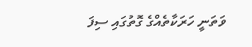ވަތަނީ ހަރަކާތެއްގެ ގޮތުގައި ސިފަ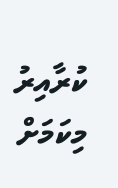ކުރާއިރު މިކަމަށް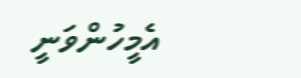އެމީހުންވަނީ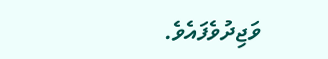ވަޖިދުވެފައެވެ.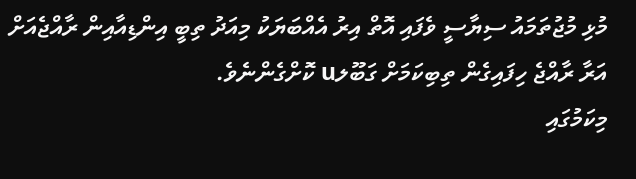މުޅި މުޖުތަމައު ސިޔާސީ ވެފައި އޮތް އިރު އެއްބަޔަކު މިއަދު ތިބީ އިންޑިއާއިން ރާއްޖެއަށް އަރާ ރާއްޖެ ހިފައިގެން ތިބިކަމަށް ގަބޫލu ކޮށްގެންނެވެ.
މިކަމުގައި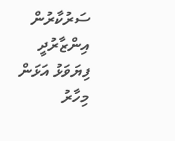ސަރުކާރުން އިންޒާރުދީ ފިޔަވަޅު އަޅަން މިހާރު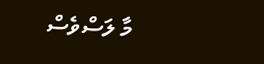މާ ލަސްވެސް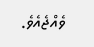ވެއްޖެއެވެ.